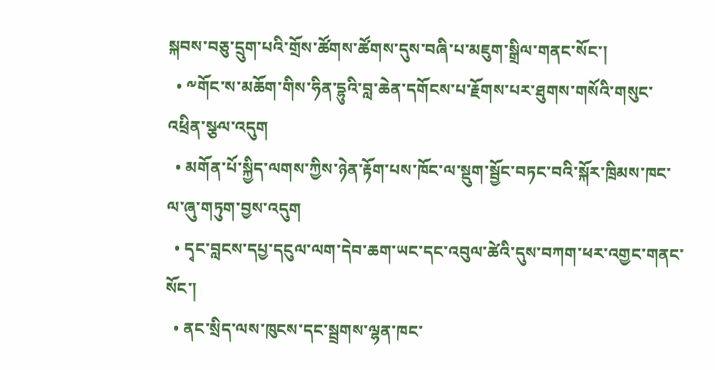སྐབས་བཅུ་དྲུག་པའི་གྲོས་ཚོགས་ཚོགས་དུས་བཞི་པ་མཇུག་སྒྲིལ་གནང་སོང་།
  • ༸གོང་ས་མཆོག་གིས་ཧིན་དྷུའི་བླ་ཆེན་དགོངས་པ་རྗོགས་པར་ཐུགས་གསོའི་གསུང་འཕྲིན་སྩལ་འདུག
  • མགོན་པོ་སྐྱིད་ལགས་ཀྱིས་ཉེན་རྟོག་པས་ཁོང་ལ་སྡུག་སྦྱོང་བཏང་བའི་སྐོར་ཁྲིམས་ཁང་ལ་ཞུ་གཏུག་བྱས་འདུག
  • དྭང་བླངས་དཔྱ་དངུལ་ལག་དེབ་ཆག་ཡང་དང་འབུལ་ཚེའི་དུས་བཀག་ཕར་འགྱང་གནང་སོང་།
  • ནང་སྲིད་ལས་ཁུངས་དང་སྦྲགས་ལྷན་ཁང་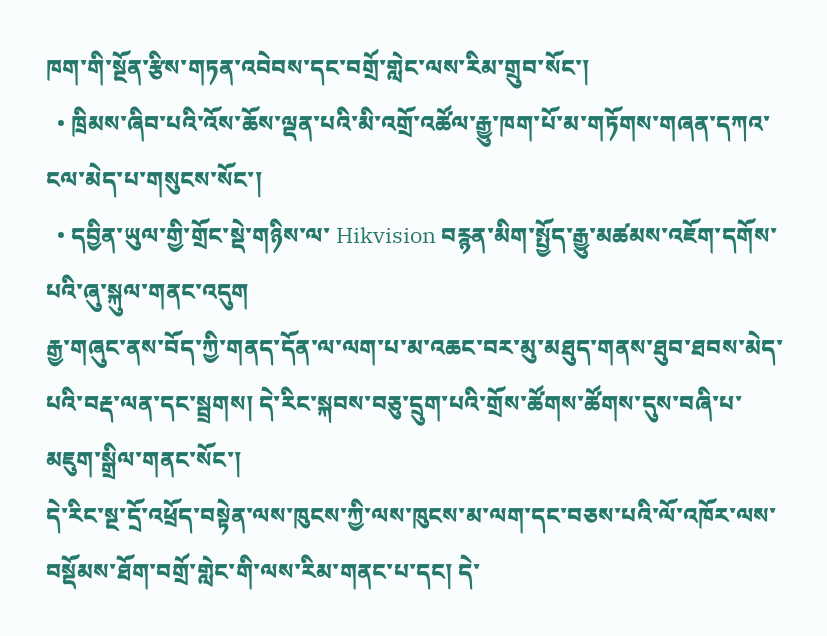ཁག་གི་སྔོན་རྩིས་གཏན་འབེབས་དང་བགྲོ་གླེང་ལས་རིམ་གྲུབ་སོང་།
  • ཁྲིམས་ཞིབ་པའི་འོས་ཆོས་ལྡན་པའི་མི་འགྲོ་འཚོལ་རྒྱུ་ཁག་པོ་མ་གཏོགས་གཞན་དཀའ་ངལ་མེད་པ་གསུངས་སོང་།
  • དབྱིན་ཡུལ་གྱི་གྲོང་སྡེ་གཉིས་ལ་ Hikvision བརྙན་མིག་སྤྱོད་རྒྱུ་མཚམས་འཇོག་དགོས་པའི་ཞུ་སྐུལ་གནང་འདུག
རྒྱ་གཞུང་ནས་བོད་ཀྱི་གནད་དོན་ལ་ལག་པ་མ་འཆང་བར་མུ་མཐུད་གནས་ཐུབ་ཐབས་མེད་པའི་བརྡ་ལན་དང་སྦྲགས། དེ་རིང་སྐབས་བཅུ་དྲུག་པའི་གྲོས་ཚོགས་ཚོགས་དུས་བཞི་པ་མཇུག་སྒྲིལ་གནང་སོང་།
དེ་རིང་སྔ་དྲོ་འཕྲོད་བསྟེན་ལས་ཁུངས་ཀྱི་ལས་ཁུངས་མ་ལག་དང་བཅས་པའི་ལོ་འཁོར་ལས་བསྡོམས་ཐོག་བགྲོ་གླེང་གི་ལས་རིམ་གནང་པ་དང། དེ་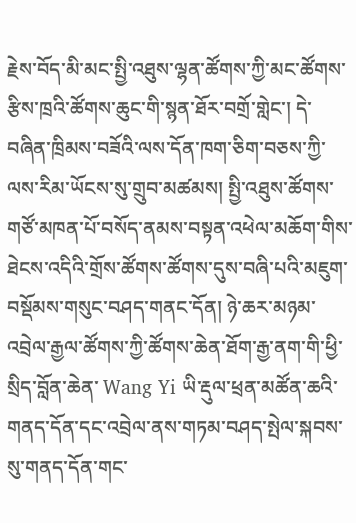རྗེས་བོད་མི་མང་སྤྱི་འཐུས་ལྷན་ཚོགས་ཀྱི་མང་ཚོགས་རྩིས་ཁྲའི་ཚོགས་ཆུང་གི་སྙན་ཐོར་བགྲོ་གླེང་། དེ་བཞིན་ཁྲིམས་བཟོའི་ལས་དོན་ཁག་ཅིག་བཅས་ཀྱི་ལས་རིམ་ཡོངས་སུ་གྲུབ་མཚམས། སྤྱི་འཐུས་ཚོགས་གཙོ་མཁན་པོ་བསོད་ནམས་བསྟན་འཕེལ་མཆོག་གིས་ཐེངས་འདིའི་གྲོས་ཚོགས་ཚོགས་དུས་བཞི་པའི་མཇུག་བསྡོམས་གསུང་བཤད་གནང་དོན། ཉེ་ཆར་མཉམ་འབྲེལ་རྒྱལ་ཚོགས་ཀྱི་ཚོགས་ཆེན་ཐོག་རྒྱ་ནག་གི་ཕྱི་སྲིད་བློན་ཆེན་ Wang Yi ཡི་རྡུལ་ཕྲན་མཚོན་ཆའི་གནད་དོན་དང་འབྲེལ་ནས་གཏམ་བཤད་སྤེལ་སྐབས་སུ་གནད་དོན་གང་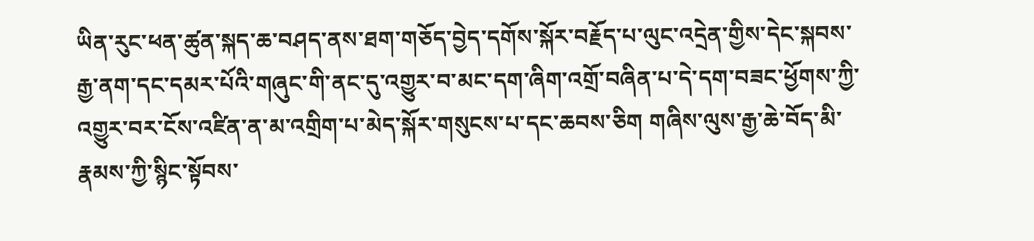ཡིན་རུང་ཕན་ཚུན་སྐད་ཆ་བཤད་ནས་ཐག་གཅོད་བྱེད་དགོས་སྐོར་བརྗོད་པ་ལུང་འདྲེན་གྱིས་དེང་སྐབས་རྒྱ་ནག་དང་དམར་པོའི་གཞུང་གི་ནང་དུ་འགྱུར་བ་མང་དག་ཞིག་འགྲོ་བཞིན་པ་དེ་དག་བཟང་ཕྱོགས་ཀྱི་འགྱུར་བར་ངོས་འཛིན་ན་མ་འགྲིག་པ་མེད་སྐོར་གསུངས་པ་དང་ཆབས་ཅིག གཞིས་ལུས་རྒྱ་ཆེ་བོད་མི་རྣམས་ཀྱི་སྙིང་སྟོབས་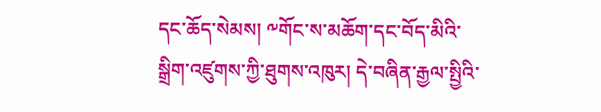དང་ཆོད་སེམས། ༸གོང་ས་མཆོག་དང་བོད་མིའི་སྒྲིག་འཛུགས་ཀྱི་ཐུགས་འཁུར། དེ་བཞིན་རྒྱལ་སྤྱིའི་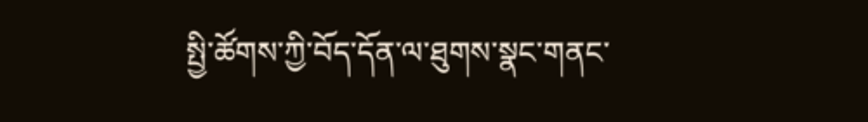སྤྱི་ཚོགས་ཀྱི་བོད་དོན་ལ་ཐུགས་སྣང་གནང་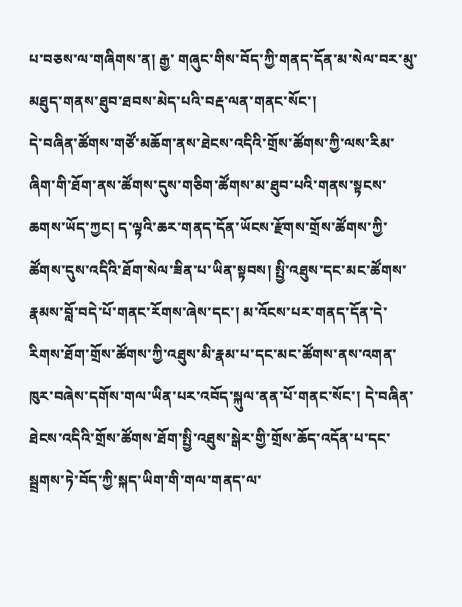པ་བཅས་ལ་གཞིགས་ན། རྒྱ་ གཞུང་གིས་བོད་ཀྱི་གནད་དོན་མ་སེལ་བར་མུ་མཐུད་གནས་ཐུབ་ཐབས་མེད་པའི་བརྡ་ལན་གནང་སོང་།
དེ་བཞིན་ཚོགས་གཙོ་མཆོག་ནས་ཐེངས་འདིའི་གྲོས་ཚོགས་ཀྱི་ལས་རིམ་ཞིག་གི་ཐོག་ནས་ཚོགས་དུས་གཅིག་ཚོགས་མ་ཐུབ་པའི་གནས་སྟངས་ཆགས་ཡོད་ཀྱང། ད་ལྟའི་ཆར་གནད་དོན་ཡོངས་རྫོགས་གྲོས་ཚོགས་ཀྱི་ཚོགས་དུས་འདིའི་ཐོག་སེལ་ཟིན་པ་ཡིན་སྟབས། སྤྱི་འཐུས་དང་མང་ཚོགས་རྣམས་བློ་བདེ་པོ་གནང་རོགས་ཞེས་དང་། མ་འོངས་པར་གནད་དོན་དེ་རིགས་ཐོག་གྲོས་ཚོགས་ཀྱི་འཐུས་མི་རྣམ་པ་དང་མང་ཚོགས་ནས་འགན་ཁུར་བཞེས་དགོས་གལ་ཡིན་པར་འབོད་སྐུལ་ནན་པོ་གནང་སོང་། དེ་བཞིན་ཐེངས་འདིའི་གྲོས་ཚོགས་ཐོག་སྤྱི་འཐུས་སྒེར་གྱི་གྲོས་ཆོད་འདོན་པ་དང་སྦྲགས་ཏེ་བོད་ཀྱི་སྐད་ཡིག་གི་གལ་གནད་ལ་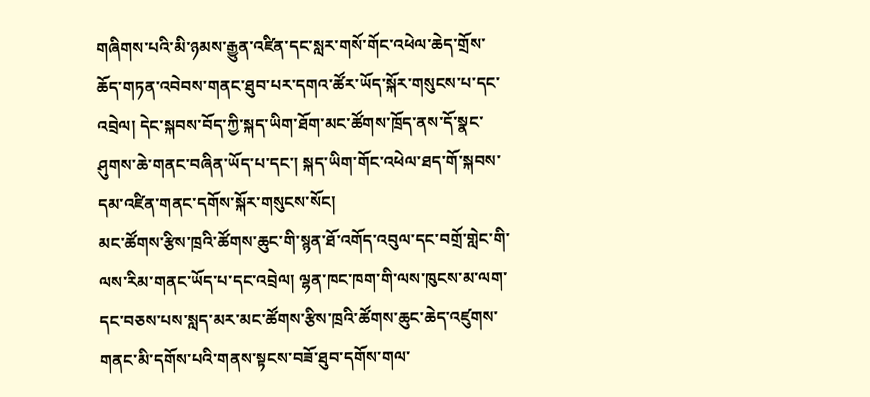གཞིགས་པའི་མི་ཉམས་རྒྱུན་འཛིན་དང་སླར་གསོ་གོང་འཕེལ་ཆེད་གྲོས་ཆོད་གཏན་འབེབས་གནང་ཐུབ་པར་དགའ་ཚོར་ཡོད་སྐོར་གསུངས་པ་དང་འབྲེལ། དེང་སྐབས་བོད་ཀྱི་སྐད་ཡིག་ཐོག་མང་ཚོགས་ཁྲོད་ནས་དོ་སྣང་ཤུགས་ཆེ་གནང་བཞིན་ཡོད་པ་དང་། སྐད་ཡིག་གོང་འཕེལ་ཐད་གོ་སྐབས་དམ་འཛིན་གནང་དགོས་སྐོར་གསུངས་སོང།
མང་ཚོགས་རྩིས་ཁྲའི་ཚོགས་ཆུང་གི་སྙན་ཐོ་འགོད་འབུལ་དང་བགྲོ་གླེང་གི་ལས་རིམ་གནང་ཡོད་པ་དང་འབྲེལ། ལྷན་ཁང་ཁག་གི་ལས་ཁུངས་མ་ལག་དང་བཅས་པས་སླད་མར་མང་ཚོགས་རྩིས་ཁྲའི་ཚོགས་ཆུང་ཆེད་འཛུགས་གནང་མི་དགོས་པའི་གནས་སྟངས་བཟོ་ཐུབ་དགོས་གལ་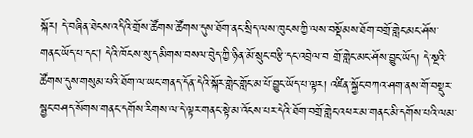སྐོར། དེ་བཞིན་ཐེངས་འདིའི་གྲོས་ཚོགས་ཚོགས་དུས་ཐོག་ནང་སྲིད་ལས་ཁུངས་ཀྱི་ལས་བསྡོམས་ཐོག་བགྲོ་གླེང་མང་ཤོས་གནང་ཡོད་པ་དང། དེའི་ཁོངས་སུ་དམིགས་བསལ་བེུད་ཀྱི་ཉིན་མོ་སྲུང་བརྩི་དང་འབྲེལ་བ གྲོ་གླེང་མང་ཤོས་བྱུང་ཡོད། དེ་སྔའི་ཚོགས་དུས་གསུམ་པའི་ཐོག་ལ་ཡང་གནད་དོན་དེའི་སྐོར་གླེང་གློང་མ་པོ་བྱུང་ཡོད་པ་ལྟར། འཛིན་སྐྱོང་བཀའ་ཤག་ནས་གོ་བསྡུར་སྦྱང་བཤད་སོགས་གནང་དགོས་རིགས་ལ་དེ་ལྟར་གནང་སྟེ་མ་འོངས་པར་དེའི་ཐོག་བགྲོ་གླེང་འཕར་མ་གནང་མི་དགོས་པའི་ལམ་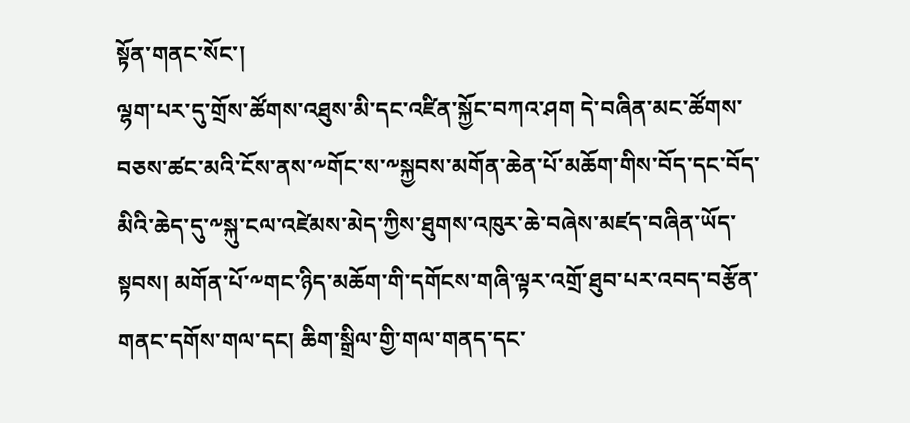སྟོན་གནང་སོང་།
ལྷག་པར་དུ་གྲོས་ཚོགས་འཐུས་མི་དང་འཛིན་སྐྱོང་བཀའ་ཤག དེ་བཞིན་མང་ཚོགས་བཅས་ཚང་མའི་ངོས་ནས་༸གོང་ས་༸སྐྱབས་མགོན་ཆེན་པོ་མཆོག་གིས་བོད་དང་བོད་མིའི་ཆེད་དུ་༸སྐུ་ངལ་འཛེམས་མེད་ཀྱིས་ཐུགས་འཁུར་ཆེ་བཞེས་མཛད་བཞིན་ཡོད་སྟབས། མགོན་པོ་༸གང་ཉིད་མཆོག་གི་དགོངས་གཞི་ལྟར་འགྲོ་ཐུབ་པར་འབད་བརྩོན་གནང་དགོས་གལ་དང། ཆིག་སྒྲིལ་གྱི་གལ་གནད་དང་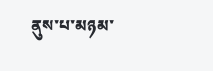ནུས་པ་མཉམ་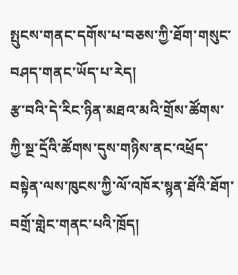སྤུངས་གནང་དགོས་པ་བཅས་ཀྱི་ཐོག་གསུང་བཤད་གནང་ཡོད་པ་རེད།
རྩ་བའི་དེ་རིང་ཉིན་མཐའ་མའི་གྲོས་ཚོགས་ཀྱི་སྔ་དྲོའི་ཚོགས་དུས་གཉིས་ནང་འཕྲོད་བསྟེན་ལས་ཁུངས་ཀྱི་ལོ་འཁོར་སྙན་ཐོའི་ཐོག་བགྲོ་གླེང་གནང་པའི་ཁྲོད།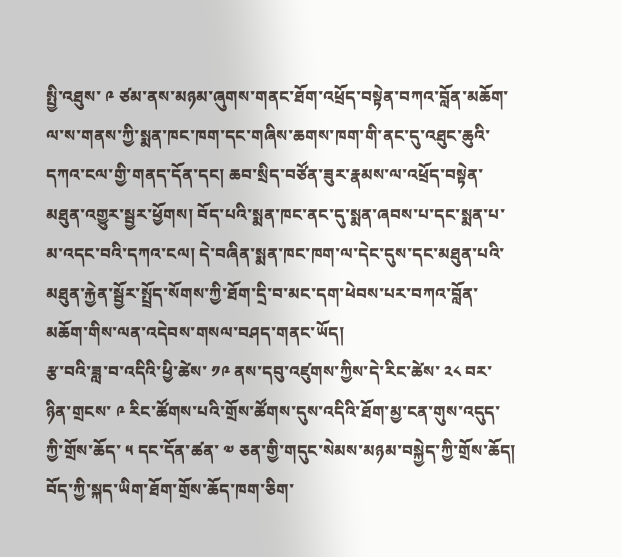སྤྱི་འཐུས་ ༩ ཙམ་ནས་མཉམ་ཞུགས་གནང་ཐོག་འཕྲོད་བསྟེན་བཀའ་བློན་མཆོག་ལ་ས་གནས་ཀྱི་སྨན་ཁང་ཁག་དང་གཞིས་ཆགས་ཁག་གི་ནང་དུ་འཐུང་ཆུའི་དཀའ་ངལ་གྱི་གནད་དོན་དང། ཆབ་སྲིད་བཙོན་ཟུར་རྣམས་ལ་འཕྲོད་བསྟེན་མཐུན་འགྱུར་སྦྱར་ཕྱོགས། བོད་པའི་སྨན་ཁང་ནང་དུ་སྨན་ཞབས་པ་དང་སྨན་པ་མ་འདང་བའི་དཀའ་ངལ། དེ་བཞིན་སྨན་ཁང་ཁག་ལ་དེང་དུས་དང་མཐུན་པའི་མཐུན་རྐྱེན་སྦྱོར་སྤྲོད་སོགས་ཀྱི་ཐོག་དྲི་བ་མང་དག་ཕེབས་པར་བཀའ་བློན་མཆོག་གིས་ལན་འདེབས་གསལ་བཤད་གནང་ཡོད།
རྩ་བའི་ཟླ་བ་འདིའི་ཕྱི་ཚེས་ ༡༩ ནས་དབུ་འཛུགས་ཀྱིས་དེ་རིང་ཚེས་ ༢༨ བར་ཉིན་གྲངས་ ༩ རིང་ཚོགས་པའི་གྲོས་ཚོགས་དུས་འདིའི་ཐོག་མྱ་ངན་གུས་འདུད་ཀྱི་གྲོས་ཆོད་ ༥ དང་དོན་ཚན་ ༧ ཅན་གྱི་གདུང་སེམས་མཉམ་བསྐྱེད་ཀྱི་གྲོས་ཆོད། བོད་ཀྱི་སྐད་ཡིག་ཐོག་གྲོས་ཆོད་ཁག་ཅིག་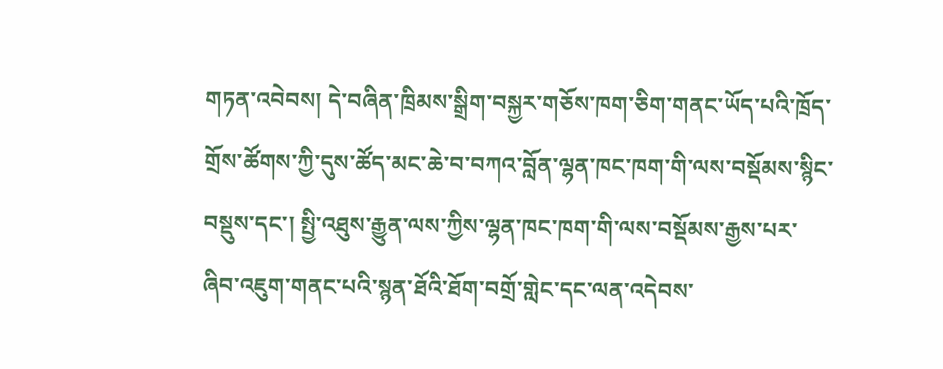གཏན་འབེབས། དེ་བཞིན་ཁྲིམས་སྒྲིག་བསྐྱར་གཅོས་ཁག་ཅིག་གནང་ཡོད་པའི་ཁྲོད་གྲོས་ཚོགས་ཀྱི་དུས་ཚོད་མང་ཆེ་བ་བཀའ་བློན་ལྷན་ཁང་ཁག་གི་ལས་བསྡོམས་སྙིང་བསྡུས་དང་། སྤྱི་འཐུས་རྒྱུན་ལས་ཀྱིས་ལྷན་ཁང་ཁག་གི་ལས་བསྡོམས་རྒྱས་པར་ཞིབ་འཇུག་གནང་པའི་སྙན་ཐོའི་ཐོག་བགྲོ་གླེང་དང་ལན་འདེབས་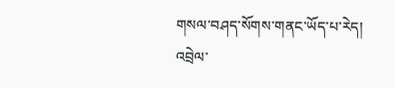གསལ་བཤད་སོགས་གནང་ཡོད་པ་རེད།
འབྲེལ་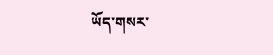ཡོད་གསར་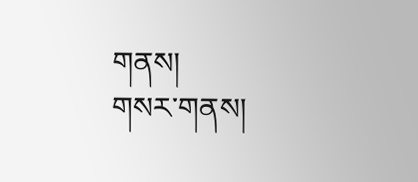གནས།
གསར་གནས།